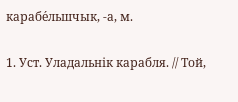карабе́льшчык, ‑а, м.

1. Уст. Уладальнік карабля. // Той,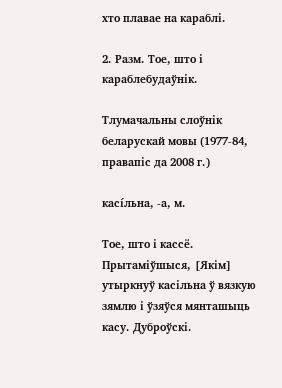хто плавае на караблі.

2. Разм. Тое, што і караблебудаўнік.

Тлумачальны слоўнік беларускай мовы (1977-84, правапіс да 2008 г.)

касі́льна, ‑а, м.

Тое, што і кассё. Прытаміўшыся, [Якім] утыркнуў касільна ў вязкую зямлю і ўзяўся мянташыць касу. Дуброўскі.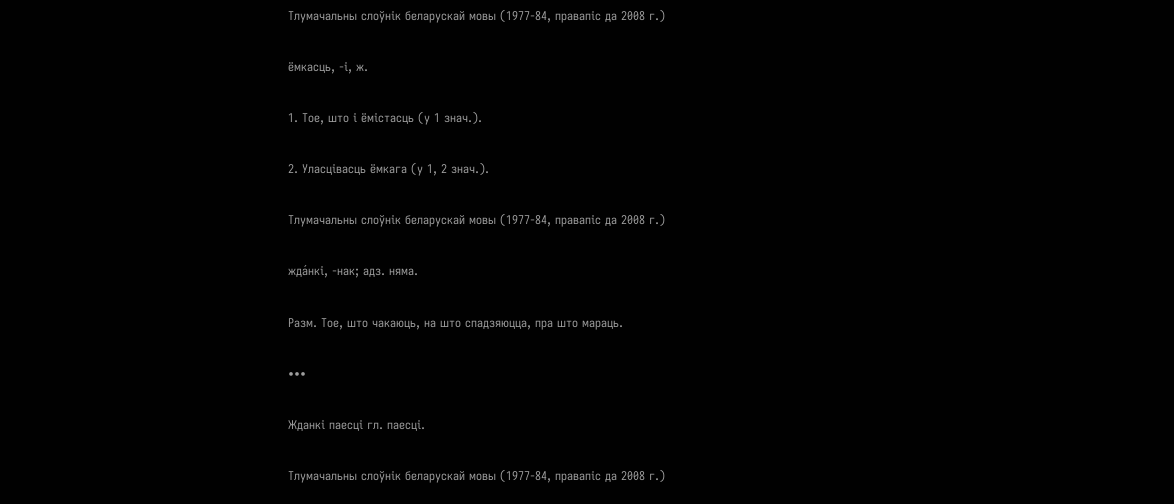Тлумачальны слоўнік беларускай мовы (1977-84, правапіс да 2008 г.)

ёмкасць, ‑і, ж.

1. Тое, што і ёмістасць (у 1 знач.).

2. Уласцівасць ёмкага (у 1, 2 знач.).

Тлумачальны слоўнік беларускай мовы (1977-84, правапіс да 2008 г.)

жда́нкі, ‑нак; адз. няма.

Разм. Тое, што чакаюць, на што спадзяюцца, пра што мараць.

•••

Жданкі паесці гл. паесці.

Тлумачальны слоўнік беларускай мовы (1977-84, правапіс да 2008 г.)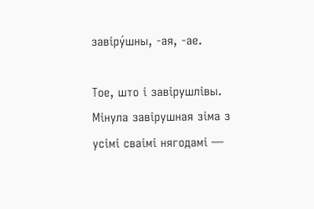завіру́шны, ‑ая, ‑ае.

Тое, што і завірушлівы. Мінула завірушная зіма з усімі сваімі нягодамі —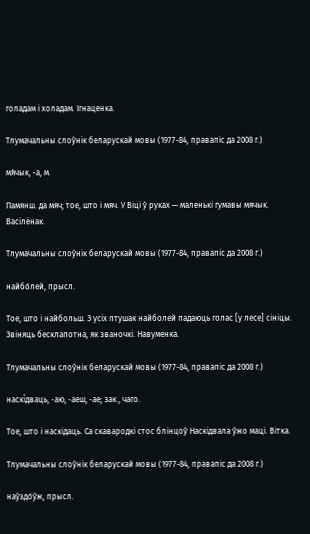голадам і холадам. Ігнаценка.

Тлумачальны слоўнік беларускай мовы (1977-84, правапіс да 2008 г.)

мя́чык, ‑а, м.

Памянш. да мяч; тое, што і мяч. У Віці ў руках — маленькі гумавы мячык. Васілёнак.

Тлумачальны слоўнік беларускай мовы (1977-84, правапіс да 2008 г.)

найбо́лей, прысл.

Тое, што і найбольш. З усіх птушак найболей падаюць голас [у лесе] сініцы. Звіняць бесклапотна, як званочкі. Навуменка.

Тлумачальны слоўнік беларускай мовы (1977-84, правапіс да 2008 г.)

наскі́дваць, ‑аю, ‑аеш, ‑ае; зак., чаго.

Тое, што і наскідаць. Са скавародкі стос блінцоў Наскідвала ўжо маці. Вітка.

Тлумачальны слоўнік беларускай мовы (1977-84, правапіс да 2008 г.)

наўздо́ўж, прысл.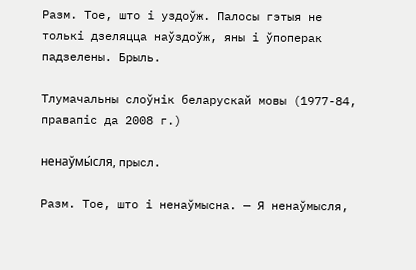Разм. Тое, што і уздоўж. Палосы гэтыя не толькі дзеляцца наўздоўж, яны і ўпоперак падзелены. Брыль.

Тлумачальны слоўнік беларускай мовы (1977-84, правапіс да 2008 г.)

ненаўмы́сля, прысл.

Разм. Тое, што і ненаўмысна. — Я ненаўмысля,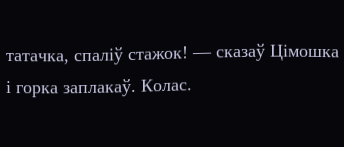татачка, спаліў стажок! — сказаў Цімошка і горка заплакаў. Колас.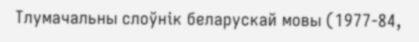Тлумачальны слоўнік беларускай мовы (1977-84,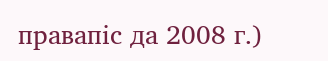правапіс да 2008 г.)